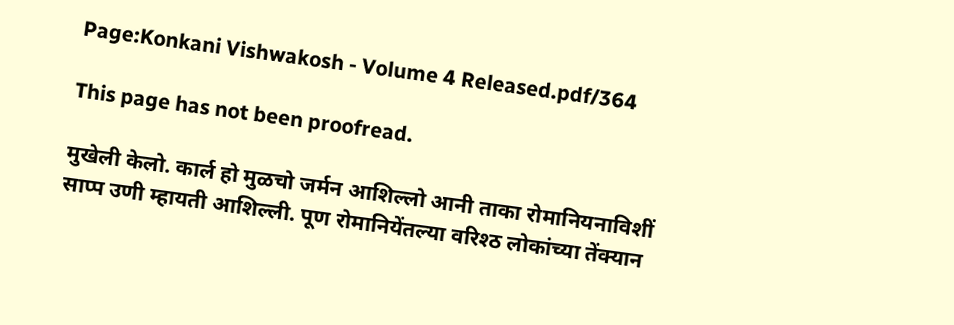Page:Konkani Vishwakosh - Volume 4 Released.pdf/364

This page has not been proofread.

मुखेली केलो. कार्ल हो मुळचो जर्मन आशिल्लो आनी ताका रोमानियनाविशीं साप्प उणी म्हायती आशिल्ली. पूण रोमानियेंतल्या वरिश्ठ लोकांच्या तेंक्यान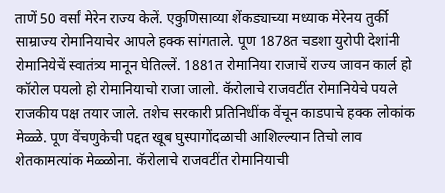ताणें 50 वर्सां मेरेन राज्य केलें. एकुणिसाव्या शेंकड्याच्या मध्याक मेरेनय तुर्की साम्राज्य रोमानियाचेर आपले हक्क सांगताले. पूण 1878त चडशा युरोपी देशांनी रोमानियेचें स्वातंत्र्य मानून घेतिल्लें. 1881त रोमानिया राजाचें राज्य जावन कार्ल हो कॉरोल पयलो हो रोमानियाचो राजा जालो. कॅरोलाचे राजवटींत रोमानियेचे पयले राजकीय पक्ष तयार जाले. तशेच सरकारी प्रतिनिधींक वेंचून काडपाचे हक्क लोकांक मेळ्ळे. पूण वेंचणुकेची पद्दत खूब घुस्पागोंदळाची आशिल्ल्यान तिचो लाव शेतकामत्यांक मेळ्ळोना. कॅरोलाचे राजवटींत रोमानियाची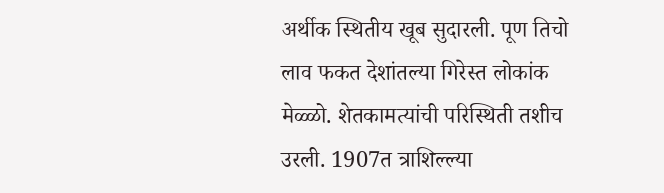अर्थीक स्थितीय खूब सुदारली. पूण तिचो लाव फकत देशांतल्या गिरेस्त लोकांक मेळ्ळो. शेतकामत्यांची परिस्थिती तशीच उरली. 1907त त्राशिल्ल्या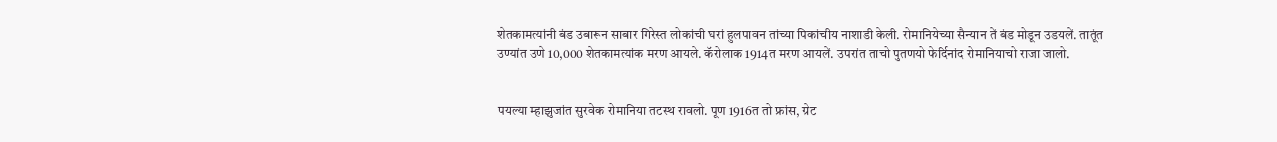शेतकामत्यांनी बंड उबारून साबार गिरेस्त लोकांची घरां हुलपावन तांच्या पिकांचीय नाशाडी केली. रोमानियेच्या सैन्यान तें बंड मोडून उडयलें. तातूंत उण्यांत उणे 10,000 शेतकामत्यांक मरण आयले. कॅरोलाक 1914त मरण आयलें. उपरांत ताचो पुतणयो फेर्दिनांद रोमानियाचो राजा जालो.


पयल्या म्हाझुजांत सुरवेक रोमानिया तटस्थ रावलो. पूण 1916त तो फ्रांस, ग्रेट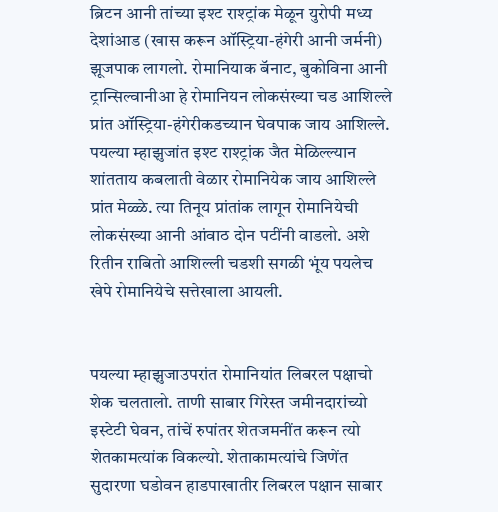ब्रिटन आनी तांच्या इश्ट राश्ट्रांक मेळून युरोपी मध्य देशांआड (खास करून ऑस्ट्रिया-हंगेरी आनी जर्मनी) झूजपाक लागलो. रोमानियाक बॅनाट, बुकोविना आनी ट्रान्सिल्वानीआ हे रोमानियन लोकसंख्या चड आशिल्ले प्रांत ऑस्ट्रिया-हंगेरीकडच्यान घेवपाक जाय आशिल्ले. पयल्या म्हाझुजांत इश्ट राश्ट्रांक जैत मेळिल्ल्यान शांतताय कबलाती वेळार रोमानियेक जाय आशिल्ले प्रांत मेळ्ळे. त्या तिनूय प्रांतांक लागून रोमानियेची लोकसंख्या आनी आंवाठ दोन पटींनी वाडलो. अशे रितीन राबितो आशिल्ली चडशी सगळी भूंय पयलेच खेपे रोमानियेचे सत्तेखाला आयली.


पयल्या म्हाझुजाउपरांत रोमानियांत लिबरल पक्षाचो शेक चलतालो. ताणी साबार गिरेस्त जमीनदारांच्यो इस्टेटी घेवन, तांचें रुपांतर शेतजमनींत करून त्यो शेतकामत्यांक विकल्यो. शेताकामत्यांचे जिणेंत सुदारणा घडोवन हाडपाखातीर लिबरल पक्षान साबार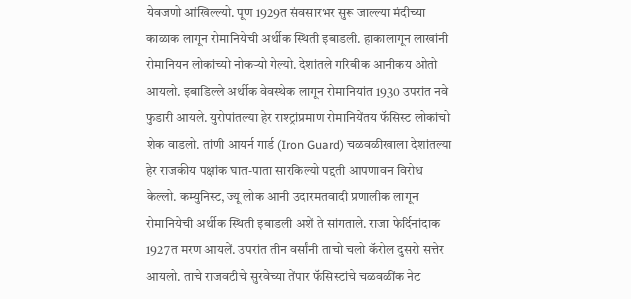येवजणो आंखिल्ल्यो. पूण 1929त संवसारभर सुरू जाल्ल्या मंदीच्या काळाक लागून रोमानियेची अर्थीक स्थिती इबाडली. हाकालागून लाखांनी रोमानियन लोकांच्यो नोकऱ्यो गेल्यो. देशांतले गरिबीक आनीकय ओतो आयलो. इबाडिल्ले अर्थीक वेवस्थेक लागून रोमानियांत 1930 उपरांत नवे फुडारी आयले. युरोपांतल्या हेर राश्ट्रांप्रमाण रोमानियेंतय फॅसिस्ट लोकांचो शेक वाडलो. तांणी आयर्न गार्ड (Iron Guard) चळवळीखाला देशांतल्या हेर राजकीय पक्षांक घात-पाता सारकिल्यो पद्दती आपणावन विरोध केल्लो. कम्युनिस्ट, ज्यू लोक आनी उदारमतवादी प्रणालीक लागून रोमानियेची अर्थीक स्थिती इबाडली अशें ते सांगताले. राजा फेर्दिनांदाक 1927त मरण आयलें. उपरांत तीन वर्सांनी ताचो चलो कॅरोल दुसरो सत्तेर आयलो. ताचे राजवटीचे सुरवेच्या तेंपार फॅसिस्टांचे चळवळींक नेट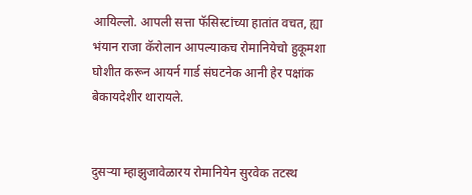आयिल्लो. आपली सत्ता फॅसिस्टांच्या हातांत वचत, ह्या भंयान राजा कॅरोलान आपल्याकच रोमानियेचो हुकूमशा घोशीत करून आयर्न गार्ड संघटनेक आनी हेर पक्षांक बेकायदेशीर थारायले.


दुसऱ्या म्हाझुजावेळारय रोमानियेन सुरवेक तटस्थ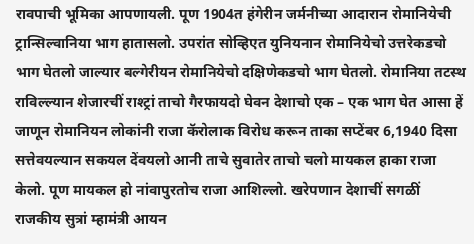रावपाची भूमिका आपणायली. पूण 1904त हंगेरीन जर्मनीच्या आदारान रोमानियेची ट्रान्सिल्वानिया भाग हातासलो. उपरांत सोव्हिएत युनियनान रोमानियेचो उत्तरेकडचो भाग घेतलो जाल्यार बल्गेरीयन रोमानियेचो दक्षिणेकडचो भाग घेतलो. रोमानिया तटस्थ राविल्ल्यान शेजारचीं राश्ट्रां ताचो गैरफायदो घेवन देशाचो एक – एक भाग घेत आसा हें जाणून रोमानियन लोकांनी राजा कॅरोलाक विरोध करून ताका सप्टेंबर 6,1940 दिसा सत्तेवयल्यान सकयल देंवयलो आनी ताचे सुवातेर ताचो चलो मायकल हाका राजा केलो. पूण मायकल हो नांवापुरतोच राजा आशिल्लो. खरेपणान देशाचीं सगळीं राजकीय सुत्रां म्हामंत्री आयन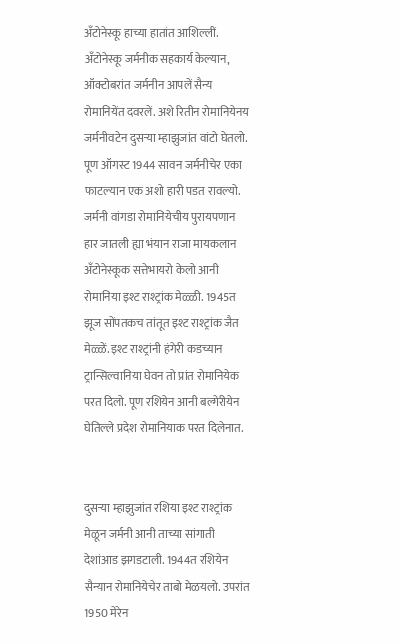अँटोनेस्कू हाच्या हातांत आशिल्लीं. अँटोनेस्कू जर्मनीक सहकार्य केल्यान, ऑक्टोबरांत जर्मनीन आपलें सैन्य रोमानियेंत दवरलें. अशे रितीन रोमानियेनय जर्मनीवटेन दुसऱ्या म्हाझुजांत वांटो घेतलो. पूण ऑगस्ट 1944 सावन जर्मनीचेर एका फाटल्यान एक अशो हारी पडत रावल्यो. जर्मनी वांगडा रोमानियेचीय पुरायपणान हार जातली ह्या भंयान राजा मायकलान अँटोनेस्कूक सत्तेभायरो केलो आनी रोमानिया इश्ट राश्ट्रांक मेळ्ळी. 1945त झूज सोंपतकच तांतूत इश्ट राश्ट्रांक जैत मेळ्ळें. इश्ट राश्ट्रांनी हंगेरी कडच्यान ट्रान्सिल्वानिया घेवन तो प्रांत रोमानियेक परत दिलो. पूण रशियेन आनी बल्गेरीयेन घेतिल्ले प्रदेश रोमानियाक परत दिलेनात.


दुसऱ्या म्हाझुजांत रशिया इश्ट राश्ट्रांक मेळून जर्मनी आनी ताच्या सांगाती देशांआड झगडटाली. 1944त रशियेन सैन्यान रोमानियेचेर ताबो मेळयलो. उपरांत 1950 मेरेन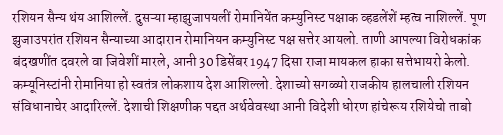रशियन सैन्य थंय आशिल्लें. दुसऱ्या म्हाझुजापयलीं रोमानियेंत कम्युनिस्ट पक्षाक व्हडलेंशें म्हत्व नाशिल्लें. पूण झुजाउपरांत रशियन सैन्याच्या आदारान रोमानियन कम्युनिस्ट पक्ष सत्तेर आयलो. ताणी आपल्या विरोधकांक बंदखणींत दवरले वा जिवेशीं मारले, आनी 30 डिसेंबर 1947 दिसा राजा मायकल हाका सत्तेभायरो केलो. कम्यूनिस्टांनी रोमानिया हो स्वतंत्र लोकशाय देश आशिल्लो. देशाच्यो सगळ्यो राजकीय हालचाली रशियन संविधानाचेर आदारिल्लें. देशाची शिक्षणीक पद्दत अर्थवेवस्था आनी विदेशी धोरण हांचेरूय रशियेचो ताबो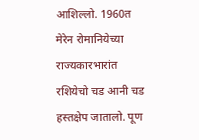आशिल्लो. 1960त मेरेन रोमानियेच्या राज्यकारभारांत रशियेचो चड आनी चड हस्तक्षेप जातालो. पूण